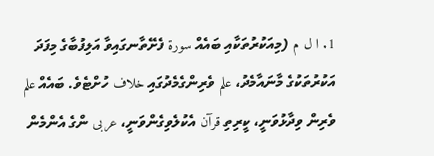1. ا ل م (މިއަކުރުތަކާއި ބައެއް سورة ފެށޭތާނގައިވާ އަލިފުބާގެ މިފަދަ އަކުރުތަކުގެ މާނައާމެދު، علم ވެރިންގެމެދުގައި خلاف ހުށްޓެވެ. ބައެއް علم ވެރިން ވިދާޅުވަނީ، ކީރިތި قرآن އެކުލެވިގެންވަނީ، عربى ންގެ އެންމެން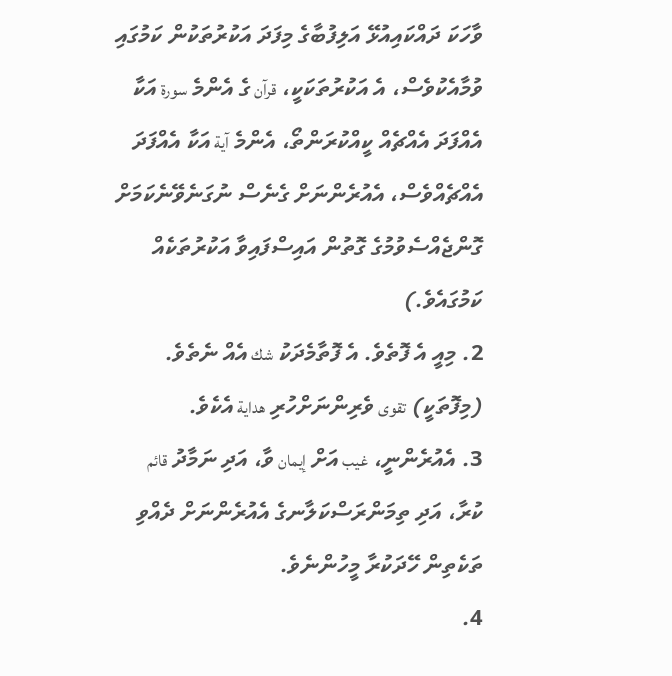ވާހަކަ ދައްކައިއުޅޭ އަލިފުބާގެ މިފަދަ އަކުރުތަކުން ކަމުގައި ވުމާއެކުވެސް، އެ އަކުރުތަކަކީ، قرآن ގެ އެންމެ سورة އަކާ އެއްފަދަ އެއްޗެއް ކީއްކުރަންތޯ، އެންމެ آية އަކާ އެއްފަދަ އެއްޗެއްވެސް، އެއުރެންނަށް ގެނެސް ނުގަނެވޭނެކަމަށް ގޮންޖެއްސެވުމުގެ ގޮތުން އައިސްފައިވާ އަކުރުތަކެއް ކަމުގައެވެ.)
2. މިއީ އެ ފޮތެވެ. އެ ފޮތާމެދަކު شك އެއް ނެތެވެ. (މިފޮތަކީ) تقوى ވެރިންނަށްހުރި هداية އެކެވެ.
3. އެއުރެންނީ، غيب އަށް إيمان ވާ، އަދި ނަމާދު قائم ކުރާ، އަދި ތިމަންރަސްކަލާނގެ އެއުރެންނަށް ދެއްވި ތަކެތިން ހޭދަކުރާ މީހުންނެވެ.
4.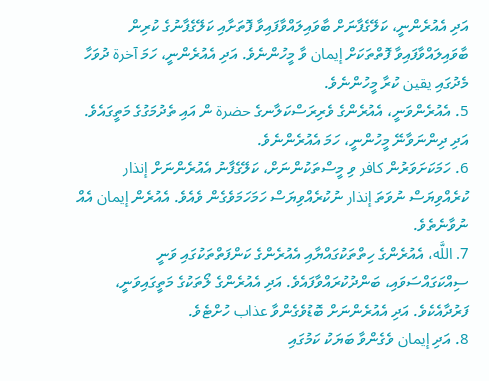އަދި އެއުރެންނީ، ކަލޭގެފާނަށް ބާވައިލައްވާފައިވާ ފޮތަށާއި ކަލޭގެފާނުގެ ކުރިން ބާވައިލައްވާފައިވާ ފޮތްތަކަށް إيمان ވާ މީހުންނެވެ. އަދި އެއުރެންނީ، ހަމަ آخرة ދުވަހާ މެދުގައި يقين ކުރާ މީހުންނެވެ.
5. އެއުރެންވަނީ، އެއުރެންގެ ވެރިރަސްކަލާނގެ حضرة ން އައި ތެދުމަގުގެ މަތީގައެވެ. އަދި ދިންނަވާނޭ މީހުންނީ، ހަމަ އެއުރެންނެވެ.
6. ހަމަކަށަވަރުން كافر ވި މީސްތަކުންނަށް، ކަލޭގެފާނު އެއުރެންނަށް إنذار ކުރެއްވިޔަސް ނުވަތަ إنذار ނުކުރެއްވިޔަސް ހަމަހަމަވެގެން ވެއެވެ. އެއުރެން إيمان އެއް ނުވާނެތެވެ.
7. اللَّه، އެއުރެންގެ ހިތްތަކުގައްޔާއި އެއުރެންގެ ކަންފަތްތަކުގައި ވަނީ ސިއްކަގައްސަވައި، ބަންދުކުރައްވާފައެވެ. އަދި އެއުރެންގެ ލޯތަކުގެ މަތީގައިވަނީ، ފަރުދާއެކެވެ. އަދި އެއުރެންނަށް ބޮޑުވެގެންވާ عذاب ހުށްޓެވެ.
8. އަދި إيمان ވެގެންވާ ބަޔަކު ކަމުގައި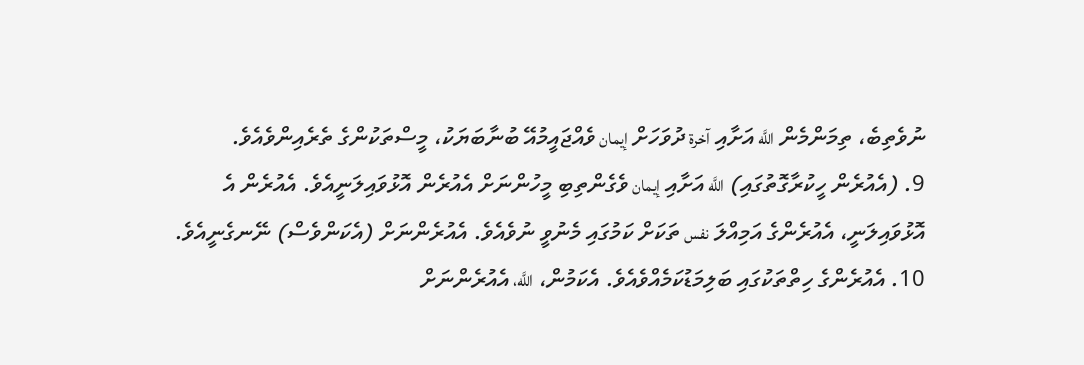ނުވެތިބެ، ތިމަންމެން اللَّه އަށާއި آخرة ދުވަހަށް إيمان ވެއްޖައީމުއޭ ބުނާބަޔަކު، މީސްތަކުންގެ ތެރެއިންވެއެވެ.
9. (އެއުރެން ހީކުރާގޮތުގައި) اللَّه އަށާއި إيمان ވެގެންތިބި މީހުންނަށް އެއުރެން އޮޅުވައިލަނީއެވެ. އެއުރެން އެ އޮޅުވައިލަނީ، އެއުރެންގެ އަމިއްލަ نفس ތަކަށް ކަމުގައި މެނުވީ ނުވެއެވެ. އެއުރެންނަށް (އެކަންވެސް) ނޭނގެނީއެވެ.
10. އެއުރެންގެ ހިތްތަކުގައި ބަލިމަޑުކަމެއްވެއެވެ. އެކަމުން، اللَّه، އެއުރެންނަށް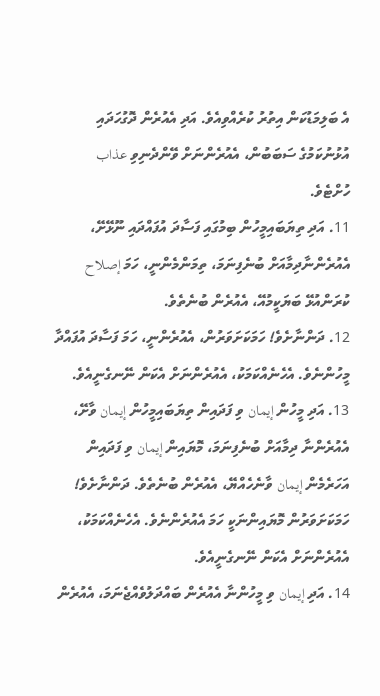އެ ބަލިމަޑުކަން އިތުރު ކުރެއްވިއެވެ. އަދި އެއުރެން ދޮގުހަދައި އުޅުނުކަމުގެ ސަބަބުން، އެއުރެންނަށް ވޭންދެނިވި عذاب ހުށްޓެވެ.
11. އަދި ތިޔަބައިމީހުން ބިމުގައި ފަސާދަ އުފައްދައި ނޫޅޭށޭ، އެއުރެންނާދިމާއަށް ބުނެފިނަމަ، ތިމަންމެންނީ، ހަމަ إصلاح ކުރަންއުޅޭ ބަޔަކީމުއޭ، އެއުރެން ބުނެތެވެ.
12. ދަންނާށެވެ! ހަމަކަށަވަރުން، އެއުރެންނީ، ހަމަ ފަސާދަ އުފައްދާ މީހުންނެވެ. އެހެނެއްކަމަކު، އެއުރެންނަށް އެކަން ނޭނގެނީއެވެ.
13. އަދި މީހުން إيمان ވި ފަދައިން ތިޔަބައިމީހުން إيمان ވާށޭ، އެއުރެންނާ ދިމާއަށް ބުނެފިނަމަ، މޮޔައިން إيمان ވި ފަދައިން އަހަރެމެން إيمان ވާނެހެއްޔޭ، އެއުރެން ބުނެތެވެ. ދަންނާށެވެ! ހަމަކަށަވަރުން މޮޔައިންނަކީ ހަމަ އެއުރެންނެވެ. އެހެނެއްކަމަކު، އެއުރެންނަށް އެކަން ނޭނގެނީއެވެ.
14. އަދި إيمان ވި މީހުންނާ އެއުރެން ބައްދަލުވެއްޖެނަމަ، އެއުރެން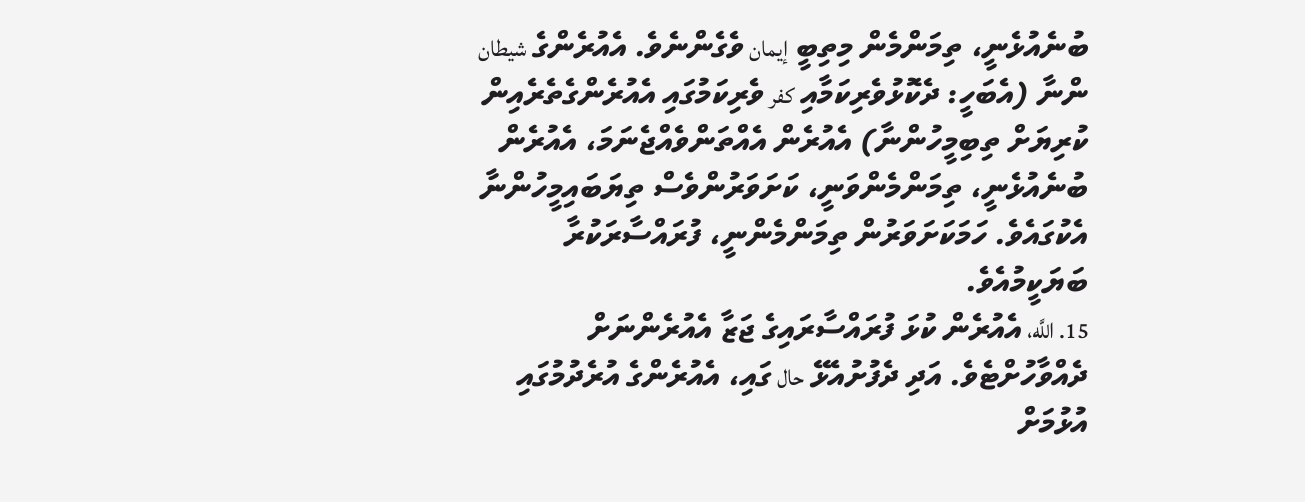ބުނެއުޅެނީ، ތިމަންމެން މިތިބީ إيمان ވެގެންނެވެ. އެއުރެންގެ شيطان ންނާ (އެބަހީ: ދެކޮޅުވެރިކަމާއި كفر ވެރިކަމުގައި އެއުރެންގެތެރެއިން ކުރިޔަށް ތިބިމީހުންނާ) އެއުރެން އެއްތަންވެއްޖެނަމަ، އެއުރެން ބުނެއުޅެނީ، ތިމަންމެންވަނީ، ކަށަވަރުންވެސް ތިޔަބައިމީހުންނާ އެކުގައެވެ. ހަމަކަށަވަރުން ތިމަންމެންނީ، ފުރައްސާރަކުރާ ބަޔަކީމުއެވެ.
15. اللَّه، އެއުރެން ކުޅަ ފުރައްސާރައިގެ ޖަޒާ އެއުރެންނަށް ދެއްވާހުށްޓެވެ. އަދި ދެފުށުއެޅޭ حال ގައި، އެއުރެންގެ އުރެދުމުގައި އުޅުމަށް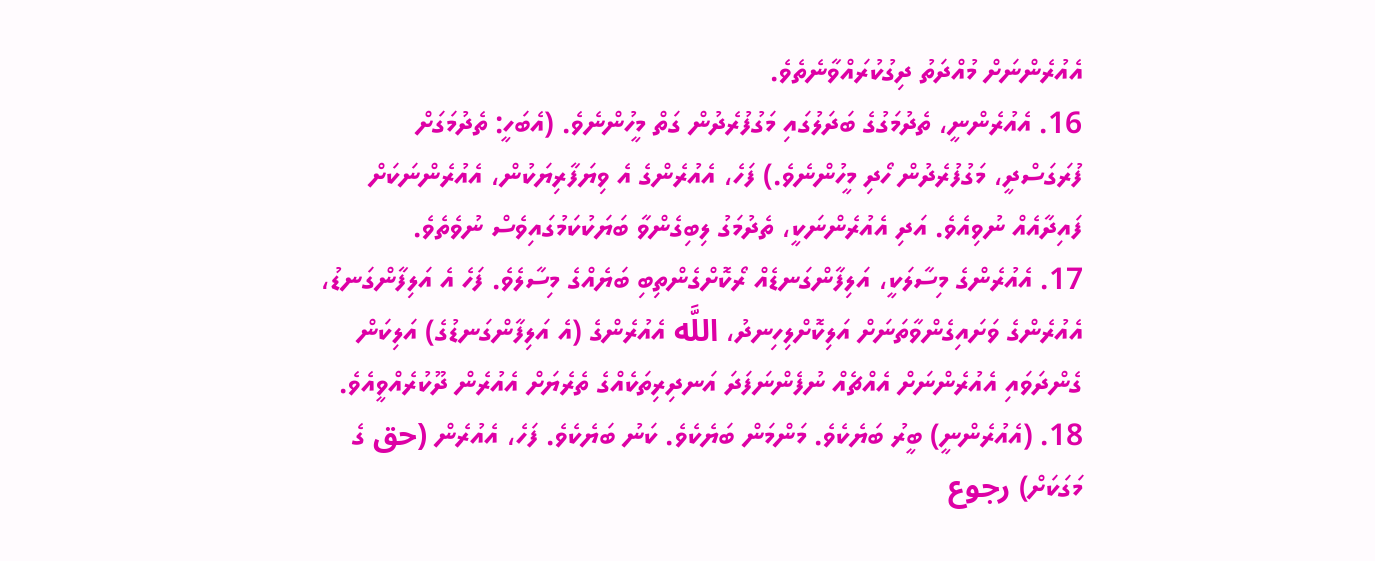އެއުރެންނަށް މުއްދަތު ދިގުކުރައްވާނެތެވެ.
16. އެއުރެންނީ، ތެދުމަގުގެ ބަދަލުގައި މަގުފުރެދުން ގަތް މީހުންނެވެ. (އެބަހީ: ތެދުމަގަށް ފުރަގަސްދީ، މަގުފުރެދުން ހޯދި މީހުންނެވެ.) ފަހެ، އެއުރެންގެ އެ ވިޔަފާރިޔަކުން، އެއުރެންނަކަށް ފައިދާއެއް ނުވިއެވެ. އަދި އެއުރެންނަކީ، ތެދުމަގު ލިބިގެންވާ ބަޔަކުކަމުގައިވެސް ނުވެތެވެ.
17. އެއުރެންގެ މިސާލަކީ، އަލިފާންގަނޑެއް ރޯކޮށްގެންތިބި ބަޔެއްގެ މިސާލެވެ. ފަހެ އެ އަލިފާންގަނޑު، އެއުރެންގެ ވަށައިގެންވާތަނަށް އަލިކޮށްލިހިނދު، اللَّه އެއުރެންގެ (އެ އަލިފާންގަނޑުގެ) އަލިކަން ގެންދަވައި އެއުރެންނަށް އެއްޗެއް ނުފެންނަފަދަ އަނދިރިތަކެއްގެ ތެރެޔަށް އެއުރެން ދޫކުރެއްވީއެވެ.
18. (އެއުރެންނީ) ބީރު ބަޔެކެވެ. މަންމަން ބަޔެކެވެ. ކަނު ބަޔެކެވެ. ފަހެ، އެއުރެން (حق ގެ މަގަކަށް) رجوع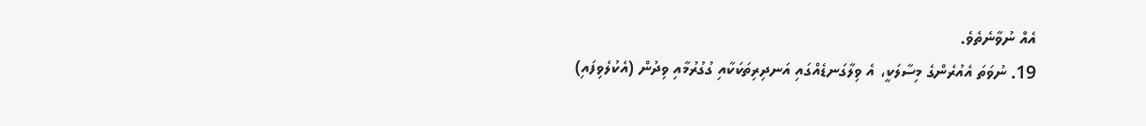އެއް ނުވާނެތެވެ.
19. ނުވަތަ އެއުރެންގެ މިސާލަކީ، އެ ވިލާގަނޑެއްގައި އަނދިރިތަކަކާއި ގުގުރުމާއި ވިދުން (އެކުލެވިފައި)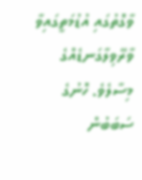ވާގޮތުގައި އުޑުމަތީގައިވާ ވާރޭވިލާގަނޑެއްގެ މިސާލެވެ. ހޮނުގެ ސަބަބުން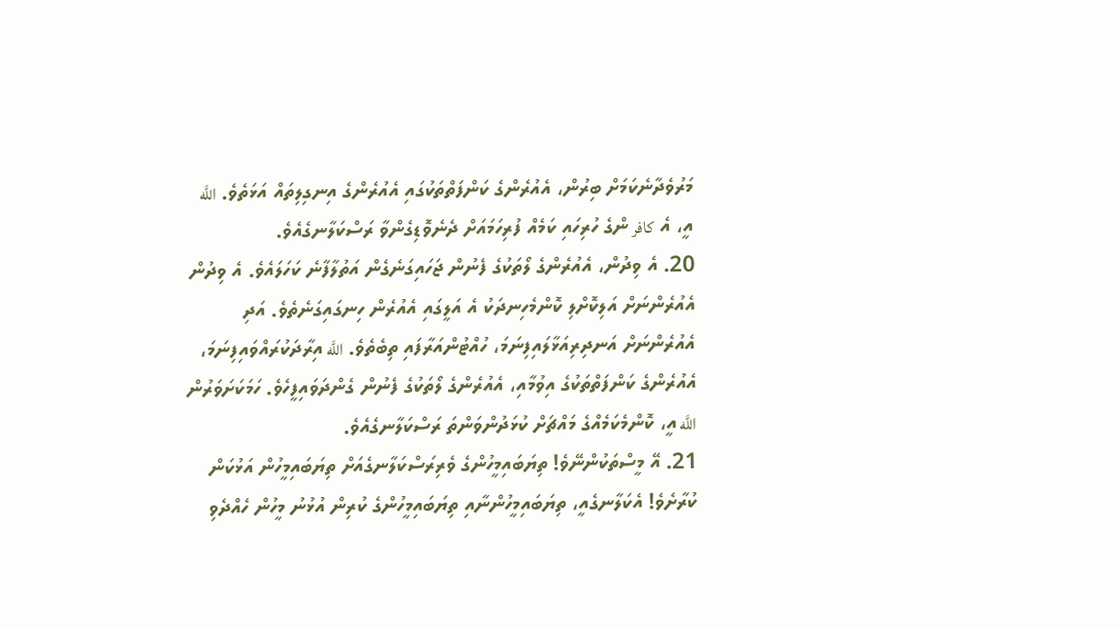މަރުވެދާނެކަމަށް ބިރުން، އެއުރެންގެ ކަންފަތްތަކުގައި އެއުރެންގެ އިނގިލިތައް އަޅަތެވެ. اللَّه އީ، އެ كافر ންގެ ހުރިހައި ކަމެއް ފުރިހަމައަށް ދެނެވޮޑިގެންވާ ރަސްކަލާނގެއެވެ.
20. އެ ވިދުން، އެއުރެންގެ ލޯތަކުގެ ފެނުން ޖަހައިގަނެގެން އަތުލާފާނެ ކަހަލައެވެ. އެ ވިދުން އެއުރެންނަށް އަލިކޮށްލި ކޮންމެހިނދަކު އެ އަލީގައި އެއުރެން ހިނގައިގަނެތެވެ. އަދި އެއުރެންނަށް އަނދިރިއަޅާލައިފިނަމަ، ހުއްޓުންއަރާފައި ތިބެތެވެ. اللَّه އިރާދަކުރައްވައިފިނަމަ، އެއުރެންގެ ކަންފަތްތަކުގެ އިވުމާއި، އެއުރެންގެ ލޯތަކުގެ ފެނުން ގެންދަވައިފީހެވެ. ހަމަކަށަވަރުން اللَّه އީ، ކޮންމެކަމެއްގެ މައްޗަށް ކުޅަދުންވަންތަ ރަސްކަލާނގެއެވެ.
21. އޭ މީސްތަކުންނޭވެ! ތިޔަބައިމީހުންގެ ވެރިރަސްކަލާނގެއަށް ތިޔަބައިމީހުން އަޅުކަން ކުރާށެވެ! އެކަލާނގެއީ، ތިޔަބައިމީހުންނާއި ތިޔަބައިމީހުންގެ ކުރިން އުޅުނު މީހުން ހެއްދެވި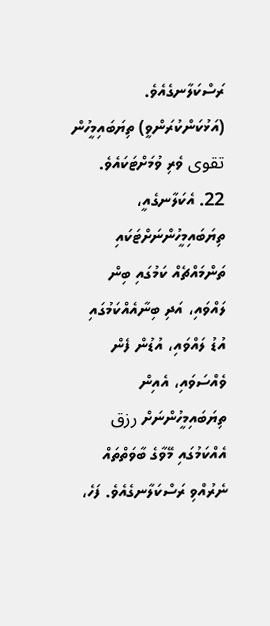ރަސްކަލާނގެއެވެ. (އަޅުކަންކުރަންވީ) ތިޔަބައިމީހުން تقوى ވެރި ވުމަށްޓަކައެވެ.
22. އެކަލާނގެއީ، ތިޔަބައިމީހުންނަށްޓަކައި ތަންމައްޗެއް ކަމުގައި ބިން ލައްވައި، އަދި ބިނާއެއްކަމުގައި އުޑު ލައްވައި، އުޑުން ފެން ވެއްސަވައި، އެއިން ތިޔަބައިމީހުންނަށް رزق އެއްކަމުގައި މޭވާގެ ބާވަތްތައް ނެރުއްވި ރަސްކަލާނގެއެވެ. ފަހެ،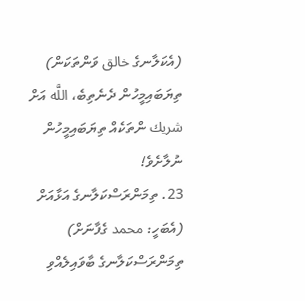(އެކަލާނގެ خالق ވަންތަކަން) ތިޔަބައިމީހުން ދެނެތިބެ، اللَّه އަށް شريك ންތަކެއް ތިޔަބައިމީހުން ނުލާށެވެ!
23. ތިމަންރަސްކަލާނގެ އަޅާއަށް (އެބަހީ: محمد ގެފާނަށް) ތިމަންރަސްކަލާނގެ ބާވައިލެއްވި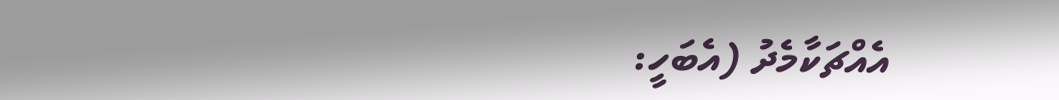އެއްޗަކާމެދު (އެބަހީ: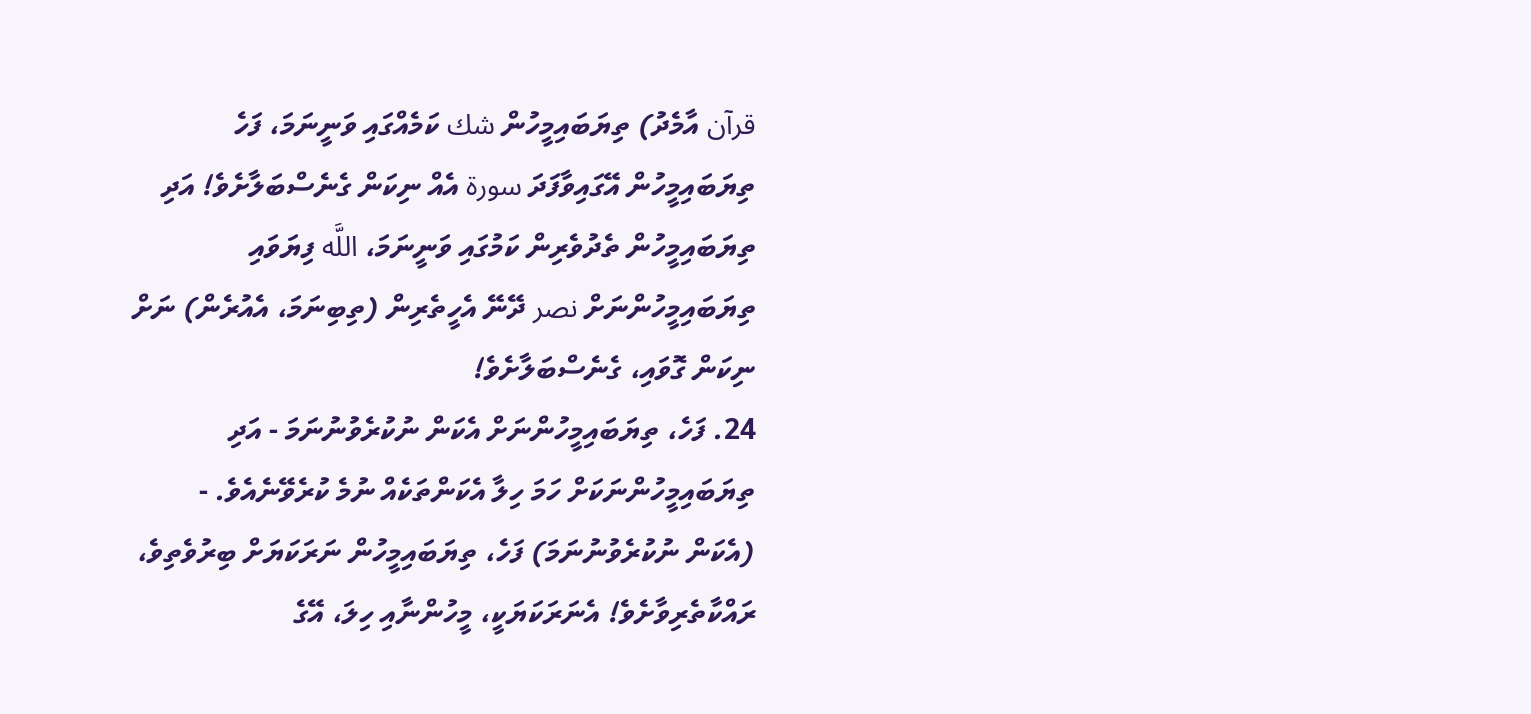قرآن އާމެދު) ތިޔަބައިމީހުން شك ކަމެއްގައި ވަނީނަމަ، ފަހެ ތިޔަބައިމީހުން އޭގައިވާފަދަ سورة އެއް ނިކަން ގެނެސްބަލާށެވެ! އަދި ތިޔަބައިމީހުން ތެދުވެރިން ކަމުގައި ވަނީނަމަ، اللَّه ފިޔަވައި ތިޔަބައިމީހުންނަށް نصر ދޭނޭ އެހީތެރިން (ތިބިނަމަ، އެއުރެން) ނަށް ނިކަން ގޮވައި، ގެނެސްބަލާށެވެ!
24. ފަހެ، ތިޔަބައިމީހުންނަށް އެކަން ނުކުރެވުނުނަމަ - އަދި ތިޔަބައިމީހުންނަކަށް ހަމަ ހިލާ އެކަންތަކެއް ނުމެ ކުރެވޭނެއެވެ. - (އެކަން ނުކުރެވުނުނަމަ) ފަހެ، ތިޔަބައިމީހުން ނަރަކަޔަށް ބިރުވެތިވެ، ރައްކާތެރިވާށެވެ! އެނަރަކަޔަކީ، މީހުންނާއި ހިލަ، އޭގެ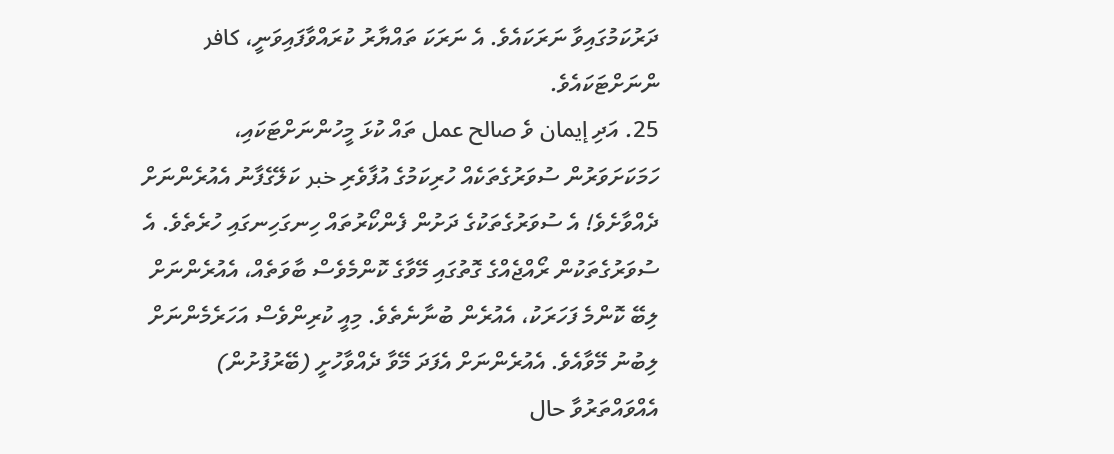ދަރުކަމުގައިވާ ނަރަކައެވެ. އެ ނަރަކަ ތައްޔާރު ކުރައްވާފައިވަނީ، كافر ންނަށްޓަކައެވެ.
25. އަދި إيمان ވެ صالح عمل ތައް ކުޅަ މީހުންނަށްޓަކައި، ހަމަކަށަވަރުން ސުވަރުގެތަކެއް ހުރިކަމުގެ އުފާވެރި خبر ކަލޭގެފާނު އެއުރެންނަށް ދެއްވާށެވެ! އެ ސުވަރުގެތަކުގެ ދަށުން ފެންކޯރުތައް ހިނގަހިނގައި ހުރެތެވެ. އެ ސުވަރުގެތަކުން ރޯއްޖެއްގެ ގޮތުގައި މޭވާގެ ކޮންމެވެސް ބާވަތެއް، އެއުރެންނަށް ލިބޭ ކޮންމެ ފަހަރަކު، އެއުރެން ބުނާނެތެވެ. މިއީ ކުރިންވެސް އަހަރެމެންނަށް ލިބުނު މޭވާއެވެ. އެއުރެންނަށް އެފަދަ މޭވާ ދެއްވާހުށީ (ބޭރުފުށުން) އެއްވައްތަރުވާ حال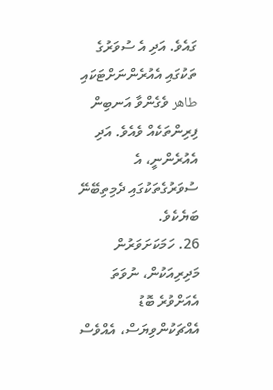ގައެވެ. އަދި އެ ސުވަރުގެ ތަކުގައި އެއުރެންނަށްޓަކައި طاهر ވެގެންވާ އަނބިން ފިރިންތަކެއް ވެއެވެ. އަދި އެއުރެންނީ، އެ ސުވަރުގެތަކުގައި ދެމިތިބޭނޭ ބަޔެކެވެ.
26. ހަމަކަށަވަރުން މަދިރިއަކުން، ނުވަތަ އެއަށްވުރެ ބޮޑު އެއްޗަކުންވިޔަސް، އެއްވެސް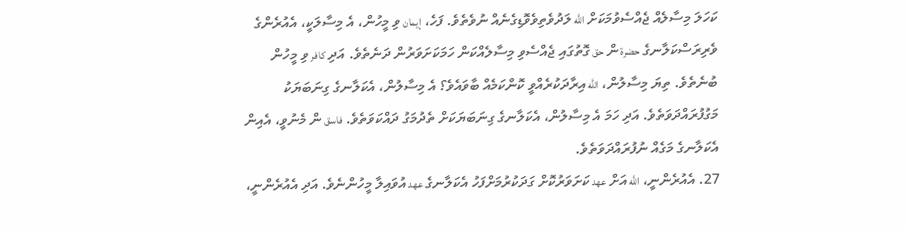ކަހަލަ މިސާލެއް ޖެއްސެވުމަކަށް اللَّه ލަދުވެތިވެވޮޑިގެނެއް ނުވެތެވެ. ފަހެ، إيمان ވި މީހުން، އެ މިސާލަކީ، އެއުރެންގެ ވެރިރަސްކަލާނގެ حضرة ން حق ގޮތުގައި ޖެއްސެވި މިސާލެއްކަން ހަމަކަށަވަރުން ދަނެތެވެ. އަދި كافر ވި މީހުން ބުނެތެވެ. ތިޔަ މިސާލުން، اللَّه އިރާދަކުރެއްވީ ކޮންކަމެއް ބާވައެވެ؟ އެ މިސާލުން، އެކަލާނގެ ގިނަބަޔަކު މަގުފުރައްދަވަތެވެ. އަދި ހަމަ އެ މިސާލުން، އެކަލާނގެ ގިނަބަޔަކަށް ތެދުމަގު ދައްކަވަތެވެ. فاسق ން މެނުވީ، އެއިން އެކަލާނގެ މަގެއް ނުފުރައްދަވަތެވެ.
27. އެއުރެންނީ، اللَّه އަށް عهد ކަށަވަރުކޮށް ގަދަކުރުމަށްފަހު އެކަލާނގެ عهد އުވައިލާ މީހުންނެވެ. އަދި އެއުރެންނީ،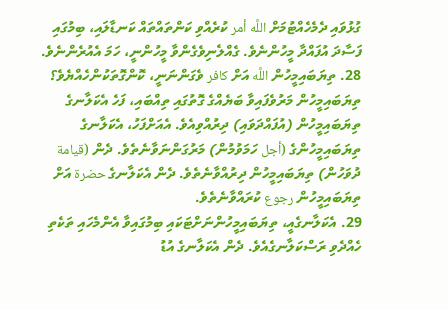ގުޅުވައި ދެމެހެއްޓުމަށް اللَّه أمر ކުރެއްވި ކަންތައްތައް ކަނޑާލައި، ބިމުގައި ފަސާދަ އުފައްދާ މީހުންނެވެ. ގެއްލެނިވެގެންވާ މީހުންނީ، ހަމަ އެއުރެންނެވެ.
28. ތިޔަބައިމީހުން اللَّه އަށް كافر ވެގަންނަނީ، ކޮންގޮތަކުންހެއްޔެވެ؟ ތިޔަބައިމީހުން މަރުވެފައިވާ ބަޔެއްގެ ގޮތުގައި ތިއްބައި، ފަހެ އެކަލާނގެ ތިޔަބައިމީހުން (އުފައްދަވައި) ދިރުއްވިއެވެ. އެއަށްފަހު، އެކަލާނގެ ތިޔަބައިމީހުންގެ (أجل ހަމަވުމުން) މަރުގަންނަވާނެތެވެ. ދެން (قيامة ދުވަހުން) ތިޔަބައިމީހުން ދިރުއްވާނެތެވެ. ދެން އެކަލާނގެ حضرة އަށް ތިޔަބައިމީހުން رجوع ކުރައްވާނެތެވެ.
29. އެކަލާނގެއީ، ތިޔަބައިމީހުންނަށްޓަކައި ބިމުގައިވާ އެންމެހައި ތަކެތި ހެއްދެވި ރަސްކަލާނގެއެވެ. ދެން އެކަލާނގެ އުޑު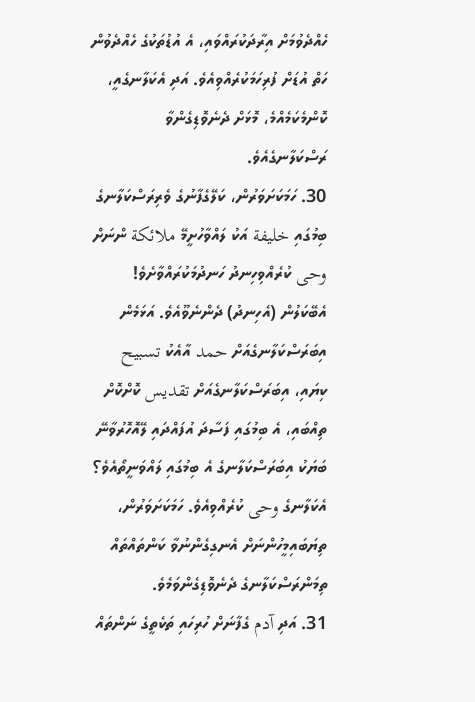ހެއްދެވުމަށް އިރާދަކުރައްވައި، އެ އުޑުތަކުގެ ހެއްދެވުން ހަތް އުޑަށް ފުރިހަމަކުރެއްވިއެވެ. އަދި އެކަލާނގެއީ، ކޮންމެކަމެއްމެ، މޮޅަށް ދެނެވޮޑިގެންވާ ރަސްކަލާނގެއެވެ.
30. ހަމަކަށަވަރުން، ކަލޭގެފާނުގެ ވެރިރަސްކަލާނގެ ބިމުގައި خليفة އަކު ލައްވާހުށީމޭ ملائكة ންނަށް وحى ކުރެއްވިހިނދު ހަނދުމަކުރައްވާށެވެ! އެބޭކަލުން (އެހިނދު) ދެންނެވޫއެވެ. އަޅަމެން އިބަރަސްކަލާނގެއަށް حمد އާއެކު تسبيح ކިޔައި، އިބަރަސްކަލާނގެއަށް تقديس ކޮށްކޮށް ތިއްބައި، އެ ބިމުގައި ފަސާދަ އުފައްދައި ލޭއޮހޮރުވާނޭ ބަޔަކު އިބަރަސްކަލާނގެ އެ ބިމުގައި ލައްވަނީތޯއެވެ؟ އެކަލާނގެ وحى ކުރެއްވިއެވެ. ހަމަކަށަވަރުން، ތިޔަބައިމީހުންނަށް އެނގިގެންނުވާ ކަންތައްތައް ތިމަންރަސްކަލާނގެ ދެނެވޮޑިގެންވަމެވެ.
31. އަދި آدم ގެފާނަށް ހުރިހައި ތަކެތީގެ ނަންތައް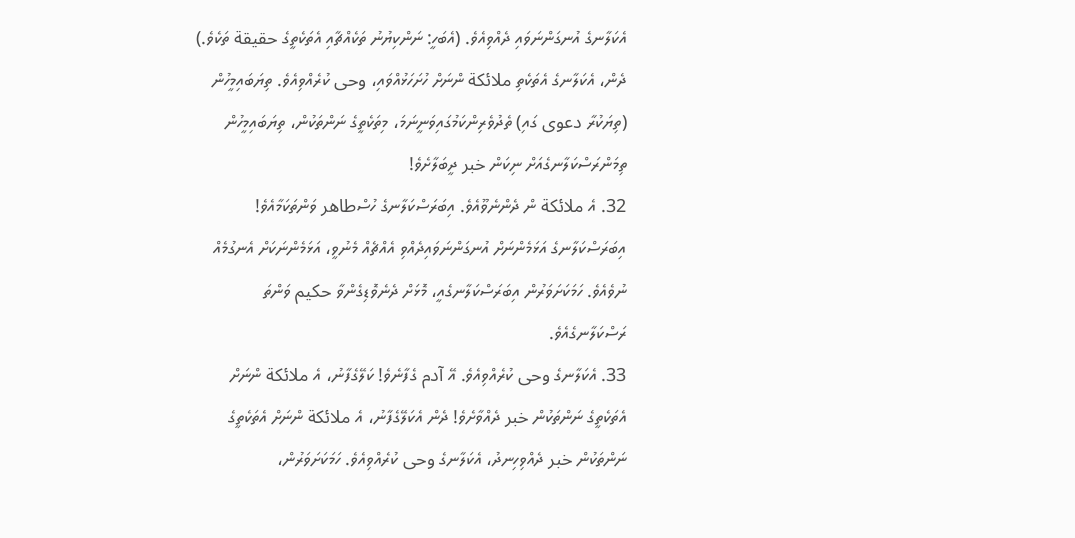އެކަލާނގެ އުނގަންނަވައި ދެއްވިއެވެ. (އެބަހީ: ނަންކިޔުނު ތަކެއްޗާއި އެތަކެތީގެ حقيقة ތަކެވެ.) ދެން، އެކަލާނގެ އެތަކެތި ملائكة ންނަށް ހުށަހަޅުއްވައި، وحى ކުރެއްވިއެވެ. ތިޔަބައިމީހުން (ތިޔަކުރާ دعوى ގައި) ތެދުވެރިންކަމުގައިވަނީނަމަ، މިތަކެތީގެ ނަންތަކުން، ތިޔަބައިމީހުން ތިމަންރަސްކަލާނގެއަށް ނިކަން خبر ދީބަލާށެވެ!
32. އެ ملائكة ން ދެންނެވޫއެވެ. އިބަރަސްކަލާނގެ ހުސްطاهر ވަންތަކަމާއެވެ! އިބަރަސްކަލާނގެ އަޅަމެންނަށް އުނގަންނަވައިދެއްވި އެއްޗެއް މެނުވީ، އަޅަމެންނަކަށް އެނގުމެއް ނުވެއެވެ. ހަމަކަށަވަރުން އިބަރަސްކަލާނގެއީ، މޮޅަށް ދެނެވޮޑިގެންވާ حكيم ވަންތަ ރަސްކަލާނގެއެވެ.
33. އެކަލާނގެ وحى ކުރެއްވިއެވެ. އޭ آدم ގެފާނެވެ! ކަލޭގެފާނު، އެ ملائكة ންނަށް އެތަކެތީގެ ނަންތަކުން خبر ދެއްވާށެވެ! ދެން އެކަލޭގެފާނު، އެ ملائكة ންނަށް އެތަކެތީގެ ނަންތަކުން خبر ދެއްވިހިނދު، އެކަލާނގެ وحى ކުރެއްވިއެވެ. ހަމަކަށަވަރުން،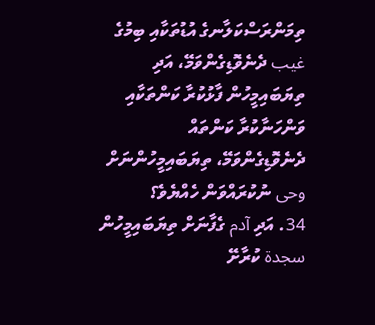ތިމަންރަސްކަލާނގެ އުޑުތަކާއި ބިމުގެ غيب ދެނެވޮޑިގެންވަމޭ، އަދި ތިޔަބައިމީހުން ފާޅުކުރާ ކަންތަކާއި ވަންހަނާކުރާ ކަންތައް ދެނެވޮޑިގެންވަމޭ، ތިޔަބައިމީހުންނަށް وحى ނުކުރައްވަން ހެއްޔެވެ؟
34. އަދި آدم ގެފާނަށް ތިޔަބައިމީހުން سجدة ކުރާށޭ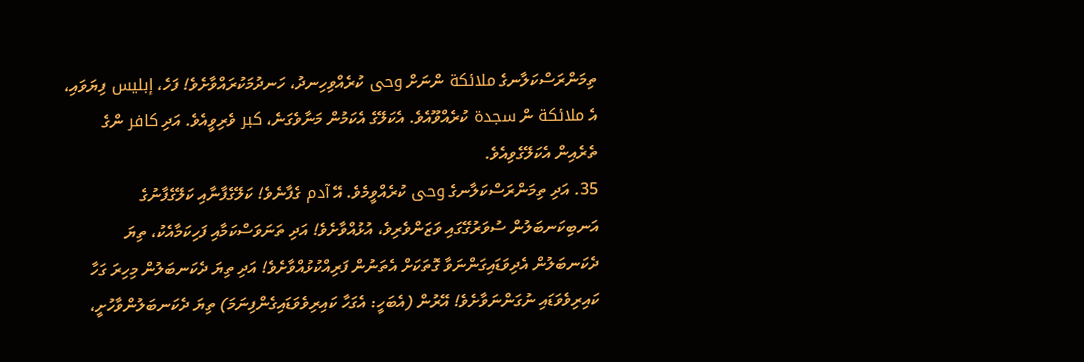ތިމަންރަސްކަލާނގެ ملائكة ންނަށް وحى ކުރެއްވިހިނދު، ހަނދުމަކުރައްވާށެވެ! ފަހެ، إبليس ފިޔަވައި، އެ ملائكة ން سجدة ކުރެއްވޫއެވެ. އެކަލޭގެ އެކަމުން މަނާވެގަނެ، كبر ވެރިވީއެވެ. އަދި كافر ންގެ ތެރެއިން އެކަލޭގެވިއެވެ.
35. އަދި ތިމަންރަސްކަލާނގެ وحى ކުރެއްވީމެވެ. އޭ آدم ގެފާނެވެ! ކަލޭގެފާނާއި ކަލޭގެފާނުގެ އަނބިކަނބަލުން ސުވަރުގޭގައި ވަޒަންވެރިވެ، އުޅުއްވާށެވެ! އަދި ތަނަވަސްކަމާއި ފަހިކަމާއެކު، ތިޔަ ދެކަނބަލުން އެދިވަޑައިގަންނަވާ ގޮތަކަށް އެތަނުން ފަރިއްކުޅުއްވާށެވެ! އަދި ތިޔަ ދެކަނބަލުން މިހިރަ ގަހާ ކައިރިވެވަޑައި ނުގަންނަވާށެވެ! އޭރުން (އެބަހީ: އެގަހާ ކައިރިވެވަޑައިގެންފިނަމަ) ތިޔަ ދެކަނބަލުންވާހުށީ،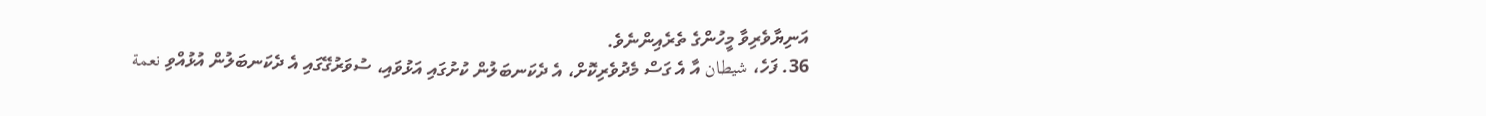އަނިޔާވެރިވާ މީހުންގެ ތެރެއިންނެވެ.
36. ފަހެ، شيطان އާ އެ ގަސް މެދުވެރިކޮށް، އެ ދެކަނބަލުން ކުށުގައި އަޅުވައި، ސުވަރުގޭގައި އެ ދެކަނބަލުން އުޅުއްވި نعمة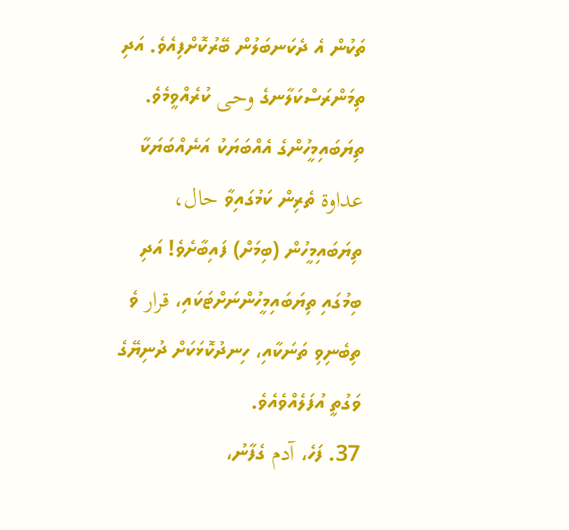ތަކުން އެ ދެކަނބަލުން ބޭރުކޮށްފިއެވެ. އަދި ތިމަންރަސްކަލާނގެ وحى ކުރެއްވީމެވެ. ތިޔަބައިމީހުންގެ އެއްބަޔަކު އަނެއްބަޔަކާ عداوة ތެރިން ކަމުގައިވާ حال، ތިޔަބައިމީހުން (ބިމަށް) ފައިބާށެވެ! އަދި ބިމުގައި ތިޔަބައިމީހުންނަށްޓަކައި، قرار ވެ ތިބެނިވި ތަނަކާއި، ހިނދުކޮޅަކަށް ދުނިޔޭގެ ވަގުތީ އުފަލެއްވެއެވެ.
37. ފަހެ، آدم ގެފާނު،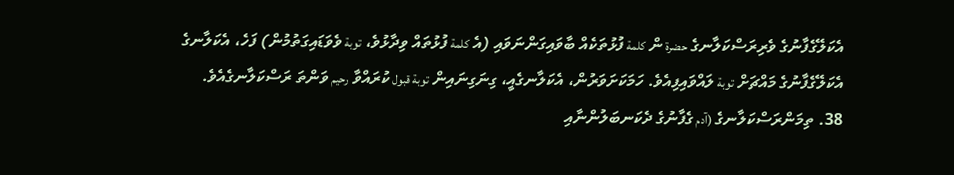އެކަލޭގެފާނުގެ ވެރިރަސްކަލާނގެ حضرة ން كلمة ފުޅުތަކެއް ބާވައިގަންނަވައި (އެ كلمة ފުޅުތައް ވިދާޅުވެ، توبة ވެވަޑައިގަތުމުން) ފަހެ، އެކަލާނގެ އެކަލޭގެފާނުގެ މައްޗަށް توبة ލައްވައިފިއެވެ. ހަމަކަށަވަރުން، އެކަލާނގެއީ، ގިނަގިނައިން توبة قبول ކުރައްވާ رحيم ވަންތަ ރަސްކަލާނގެއެވެ.
38. ތިމަންރަސްކަލާނގެ (آدم ގެފާނުގެ ދެކަނބަލުންނާއި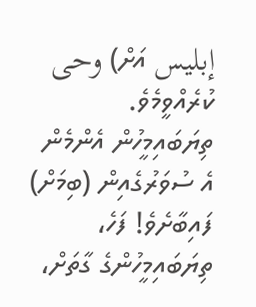إبليس އަށް) وحى ކުރެއްވީމެވެ. ތިޔަބައިމީހުން އެންމެން އެ ސުވަރުގެއިން (ބިމަށް) ފައިބާށެވެ! ފަހެ، ތިޔަބައިމީހުންގެ ގާތަށް،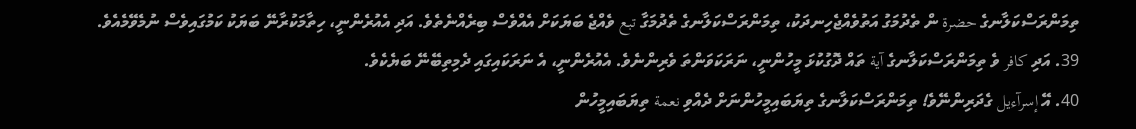ތިމަންރަސްކަލާނގެ حضرة ން ތެދުމަގު އަތުވެއްޖެހިނދަކު، ތިމަންރަސްކަލާނގެ ތެދުމަގާ تبع ވެއްޖެ ބަޔަކަށް އެއްވެސް ބިރެއްނެތެވެ. އަދި އެއުރެންނީ، ހިތާމަކުރާނޭ ބަޔަކު ކަމުގައިވެސް ނުމެވޭމެއެވެ.
39. އަދި كافر ވެ ތިމަންރަސްކަލާނގެ آية ތައް ދޮގުކުޅަ މީހުންނީ، ނަރަކަވަންތަ ވެރިންނެވެ. އެއުރެންނީ، އެ ނަރަކައިގައި ދެމިތިބޭނޭ ބަޔެކެވެ.
40. އޭ إسرآءيل ގެދަރިންނޭވެ! ތިމަންރަސްކަލާނގެ ތިޔަބައިމީހުންނަށް ދެއްވި نعمة ތިޔަބައިމީހުން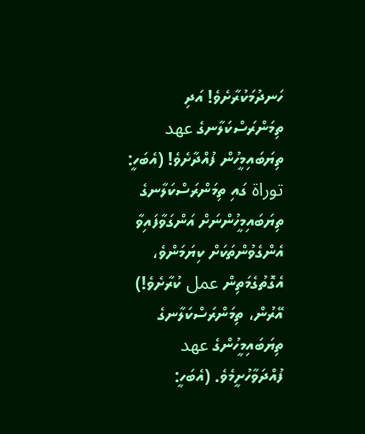ހަނދުމަކުރާށެވެ! އަދި ތިމަންރަސްކަލާނގެ عهد ތިޔަބައިމީހުން ފުއްދާށެވެ! (އެބަހީ: توراة ގައި ތިމަންރަސްކަލާނގެ ތިޔަބައިމީހުންނަށް އަންގަވާފައިވާ އެންގެވުންތަކަށް ކިޔަމަންވެ، އެގޮތުގެމަތިން عمل ކުރާށެވެ!) އޭރުން، ތިމަންރަސްކަލާނގެ ތިޔަބައިމީހުންގެ عهد ފުއްދަވާހުށީމެވެ. (އެބަހީ: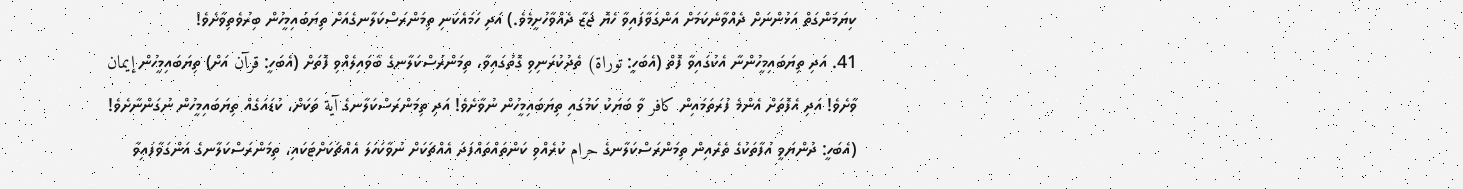ކިޔަމަންގަތް އަޅުންނަށް ދެއްވާނެކަމަށް އަންގަވާފައިވާ ހެޔޮ ޖަޒާ ދެއްވާހުށީމެވެ.) އަދި ހަމައެކަނި ތިމަންރަސްކަލާނގެއަށް ތިޔަބައިމީހުން ބިރުވެތިވާށެވެ!
41. އަދި ތިޔަބައިމީހުންނާ އެކުގައިވާ ފޮތް (އެބަހީ: توراة) ތެދުކުރަނިވި ގޮތުގައިވާ، ތިމަންރަސްކަލާނގެ ބާވައިލެއްވި ފޮތަށް (އެބަހީ: قرآن އަށް) ތިޔަބައިމީހުން إيمان ވާށެވެ! އަދި އެފޮތަށް އެންމެ ފުރަތަމައިން كافر ވާ ބަޔަކު ކަމުގައި ތިޔަބައިމީހުން ނުވާށެވެ! އަދި ތިމަންރަސްކަލާނގެ آية ތަކަށް، ކުޑައަގެއް ތިޔަބައިމީހުން ނުގަންނާށެވެ! (އެބަހީ: ދުންޔަވީ އުފާތަކުގެ ތެރެއިން ތިމަންރަސްކަލާނގެ حرام ކުރެއްވި ކަންތައްތައްފަދަ އެއްޗަކަށް ނުވާކަހަލަ އެއްޗަކަށްޓަކައި، ތިމަންރަސްކަލާނގެ އަންގަވާފައިވާ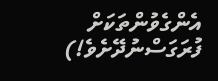އެންގެވުންތަކަށް ފުރަގަސްނުދޭށެވެ!)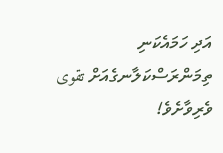އަދި ހަމައެކަނި ތިމަންރަސްކަލާނގެއަށް تقوى ވެރިވާށެވެ!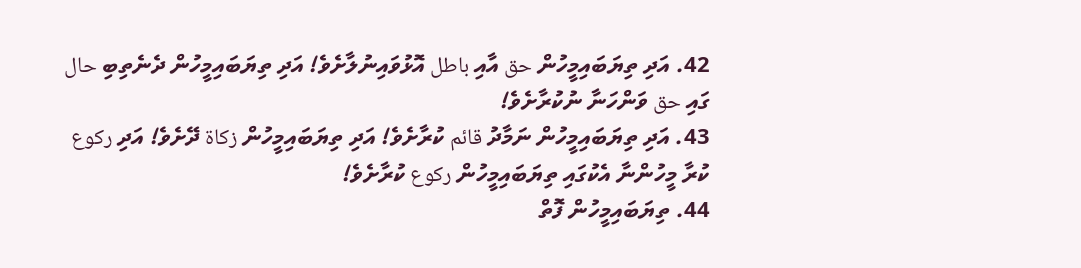42. އަދި ތިޔަބައިމީހުން حق އާއި باطل އޮޅުވައިނުލާށެވެ! އަދި ތިޔަބައިމީހުން ދެނެތިބި حال ގައި حق ވަންހަނާ ނުކުރާށެވެ!
43. އަދި ތިޔަބައިމީހުން ނަމާދު قائم ކުރާށެވެ! އަދި ތިޔަބައިމީހުން زكاة ދޭށެވެ! އަދި ركوع ކުރާ މީހުންނާ އެކުގައި ތިޔަބައިމީހުން ركوع ކުރާށެވެ!
44. ތިޔަބައިމީހުން ފޮތް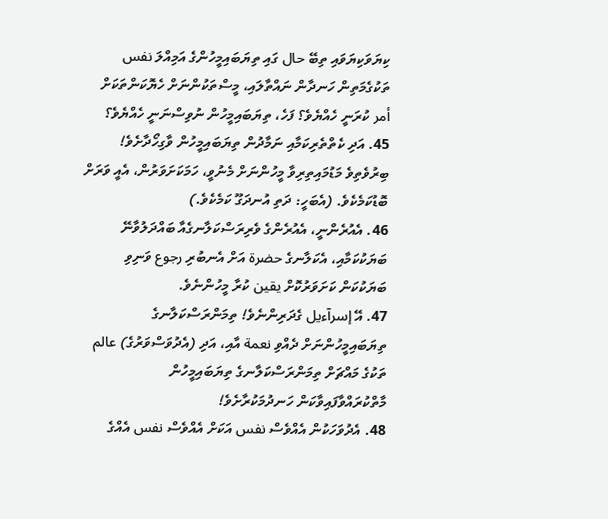ކިޔަވަކިޔަވައި ތިބޭ حال ގައި ތިޔަބައިމީހުންގެ އަމިއްލަ نفس ތަކުގެމަތިން ހަނދާން ނައްތާލައި، މީސްތަކުންނަށް ހެޔޮކަންތަކަށް أمر ކުރަނީ ހެއްޔެވެ؟ ފަހެ، ތިޔަބައިމީހުން ނުވިސްނަނީ ހެއްޔެވެ؟
45. އަދި ކެތްތެރިކަމާއި ނަމާދުން ތިޔަބައިމީހުން ވާގިހޯދާށެވެ! ބިރުވެތިވެ މަޑުމައިތިރިވާ މީހުންނަށް މެނުވީ، ހަމަކަށަވަރުން، އެއީ ވަރަށް ބޮޑުކަމެކެވެ. (އެބަހީ: ދަތި އުނދަގޫ ކަމެކެވެ.)
46. އެއުރެންނީ، އެއުރެންގެ ވެރިރަސްކަލާނގެއާ ބައްދަލުވާނޭ ބަޔަކުކަމާއި، އެކަލާނގެ حضرة އަށް އެނބުރި رجوع ވަނިވި ބަޔަކުކަން ކަށަވަރުކޮށް يقين ކުރާ މީހުންނެވެ.
47. އޭ إسرآءيل ގެދަރިންނެވެ! ތިމަންރަސްކަލާނގެ ތިޔަބައިމީހުންނަށް ދެއްވި نعمة އާއި، އަދި (އެދުވަސްވަރުގެ) عالم ތަކުގެ މައްޗަށް ތިމަންރަސްކަލާނގެ ތިޔަބައިމީހުން މާތްކުރައްވާފައިވާކަން ހަނދުމަކުރާށެވެ!
48. އެދުވަހަކުން އެއްވެސް نفس އަކަށް އެއްވެސް نفس އެއްގެ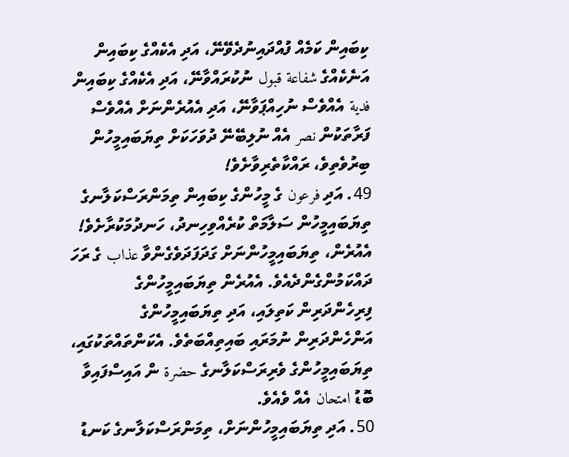ކިބައިން ކަމެއް ފުއްދައިނުދެވޭނޭ، އަދި އެކެއްގެ ކިބައިން އަނެކެއްގެ شفاعة قبول ނުކުރައްވާނޭ، އަދި އެކެއްގެ ކިބައިން فدية އެއްވެސް ނުހިއްޕަވާނޭ، އަދި އެއުރެންނަށް އެއްވެސް ފަރާތަކުން نصر އެއް ނުލިބޭނޭ ދުވަހަކަށް ތިޔަބައިމީހުން ބިރުވެތިވެ، ރައްކާތެރިވާށެވެ!
49. އަދި فرعون ގެ މީހުންގެ ކިބައިން ތިމަންރަސްކަލާނގެ ތިޔަބައިމީހުން ސަލާމަތް ކުރެއްވިހިނދު، ހަނދުމަކުރާށެވެ! އެއުރެން، ތިޔަބައިމީހުންނަށް ގަދަފަދަވެގެންވާ عذاب ގެ ރަހަ ދައްކަމުންގެންދެއެވެ. އެއުރެން ތިޔަބައިމީހުންގެ ފިރިހެންދަރިން ކަތިލައި، އަދި ތިޔަބައިމީހުންގެ އަންހެންދަރިން ނުމަރައި ބައިތިއްބަތެވެ. އެކަންތައްތަކުގައި، ތިޔަބައިމީހުންގެ ވެރިރަސްކަލާނގެ حضرة ން އައިސްފައިވާ ބޮޑު امتحان އެއް ވެއެވެ.
50. އަދި ތިޔަބައިމީހުންނަށް، ތިމަންރަސްކަލާނގެ ކަނޑު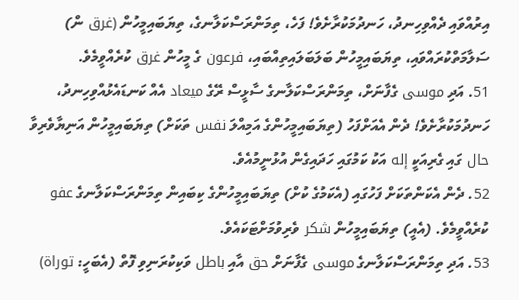އިރުއްވައި ދެއްވިހިނދު، ހަނދުމަކުރާށެވެ! ފަހެ، ތިމަންރަސްކަލާނގެ، ތިޔަބައިމީހުން (غرق ން) ސަލާމަތްކުރައްވައި، ތިޔަބައިމީހުން ބަލަބަލައިތިއްބައި، فرعون ގެ މީހުން غرق ކުރެއްވީމެވެ.
51. އަދި موسى ގެފާނަށް، ތިމަންރަސްކަލާނގެ ސާޅީސް ރޭގެ ميعاد އެއް ކަނޑައެޅުއްވިހިނދު، ހަނދުމަކުރާށެވެ! ދެން އެއަށްފަހު (ތިޔަބައިމީހުންގެ އަމިއްލަ نفس ތަކަށް) ތިޔަބައިމީހުން އަނިޔާވެރިވާ حال ގައި ގެރިއަކީ إله އަކު ކަމުގައި ހަދައިގެން އުޅުނީމުއެވެ.
52. ދެން އެކަންތަކަށް ފަހުގައި (އެކަމުގެ ކުށް) ތިޔަބައިމީހުންގެ ކިބައިން ތިމަންރަސްކަލާނގެ عفو ކުރެއްވީމެވެ. (އެއީ) ތިޔަބައިމީހުން شكر ވެރިވުމަށްޓަކައެވެ.
53. އަދި ތިމަންރަސްކަލާނގެ موسى ގެފާނަށް حق އާއި باطل ވަކިކުރަނިވި ފޮތް (އެބަހީ: توراة)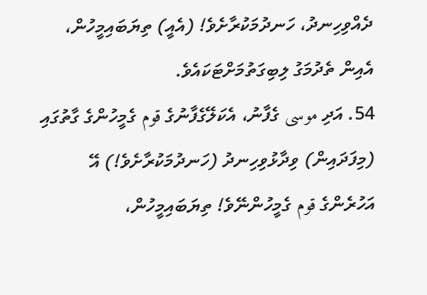ދެއްވިހިނދު، ހަނދުމަކުރާށެވެ! (އެއީ) ތިޔަބައިމީހުން، އެއިން ތެދުމަގު ލިބިގަތުމަށްޓަކައެވެ.
54. އަދި موسى ގެފާނު، އެކަލޭގެފާނުގެ قوم ގެމީހުންގެ ގާތުގައި (މިފަދައިން) ވިދާޅުވިހިނދު (ހަނދުމަކުރާށެވެ!) އޭ އަހުރެންގެ قوم ގެމީހުންނޭވެ! ތިޔަބައިމީހުން،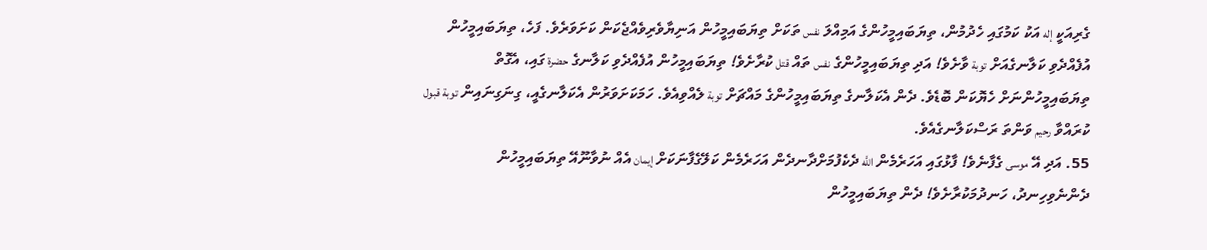ގެރިއަކީ إله އަކު ކަމުގައި ހެދުމުން، ތިޔަބައިމީހުންގެ އަމިއްލަ نفس ތަކަށް ތިޔަބައިމީހުން އަނިޔާވެރިވެއްޖެކަން ކަށަވަރެވެ. ފަހެ، ތިޔަބައިމީހުން އުފެއްދެވި ކަލާނގެއަށް توبة ވާށެވެ! އަދި ތިޔަބައިމީހުންގެ نفس ތައް قتل ކުރާށެވެ! ތިޔަބައިމީހުން އުފެއްދެވި ކަލާނގެ حضرة ގައި، އެގޮތް ތިޔަބައިމީހުންނަށް ހެޔޮކަން ބޮޑެވެ. ދެން އެކަލާނގެ ތިޔަބައިމީހުންގެ މައްޗަށް توبة ލެއްވިއެވެ. ހަމަކަށަވަރުން އެކަލާނގެއީ، ގިނަގިނައިން توبة قبول ކުރައްވާ رحيم ވަންތަ ރަސްކަލާނގެއެވެ.
55. އަދި އޭ موسى ގެފާނެވެ! ފާޅުގައި އަހަރެމެން اللَّه ދެކެފުމަށްދާނދެން އަހަރެމެން ކަލޭގެފާނަކަށް إيمان އެއް ނުވާނޫއޭ ތިޔަބައިމީހުން ދެންނެވިހިނދު، ހަނދުމަކުރާށެވެ! ދެން ތިޔަބައިމީހުން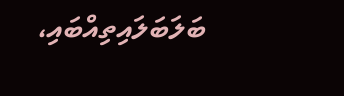ބަލަބަލައިތިއްބައި،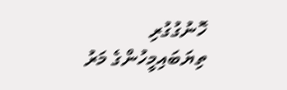ހޮނުގުގުރި ތިޔަބައިމީހުންގެ މަރު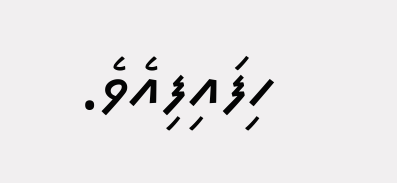ހިފައިފިއެވެ.